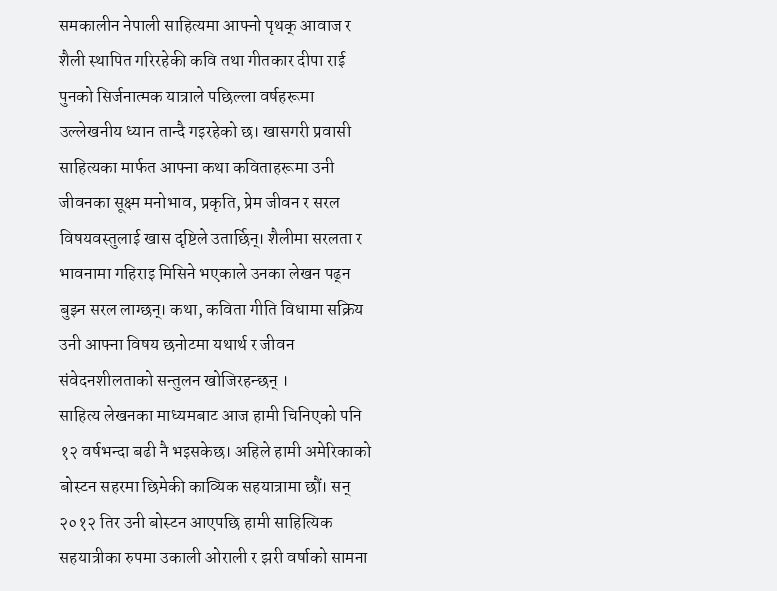समकालीन नेपाली साहित्यमा आफ्नो पृथक् आवाज र शैली स्थापित गरिरहेकी कवि तथा गीतकार दीपा राई पुनको सिर्जनात्मक यात्राले पछिल्ला वर्षहरूमा उल्लेखनीय ध्यान तान्दै गइरहेको छ। खासगरी प्रवासी साहित्यका मार्फत आफ्ना कथा कविताहरूमा उनी जीवनका सूक्ष्म मनोभाव, प्रकृति, प्रेम जीवन र सरल विषयवस्तुलाई खास दृष्टिले उतार्छिन्। शैलीमा सरलता र भावनामा गहिराइ मिसिने भएकाले उनका लेखन पढ्न बुझ्न सरल लाग्छन्। कथा, कविता गीति विधामा सक्रिय उनी आफ्ना विषय छनोटमा यथार्थ र जीवन संवेदनशीलताको सन्तुलन खोजिरहन्छन् ।
साहित्य लेखनका माध्यमबाट आज हामी चिनिएको पनि १२ वर्षभन्दा बढी नै भइसकेछ। अहिले हामी अमेरिकाको बोस्टन सहरमा छिमेकी काव्यिक सहयात्रामा छौं। सन् २०१२ तिर उनी बोस्टन आएपछि हामी साहित्यिक सहयात्रीका रुपमा उकाली ओराली र झरी वर्षाको सामना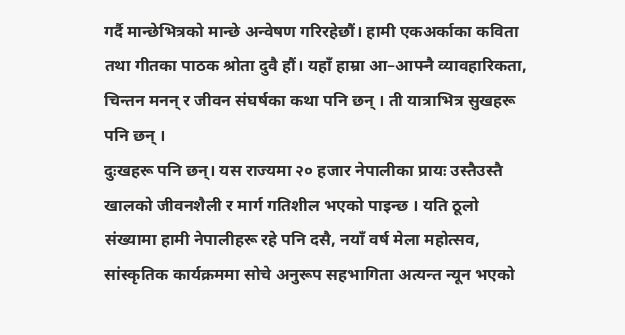गर्दै मान्छेभित्रको मान्छे अन्वेषण गरिरहेछौं। हामी एकअर्काका कविता तथा गीतका पाठक श्रोता दुवै हौं। यहाँ हाम्रा आ–आफ्नै व्यावहारिकता, चिन्तन मनन् र जीवन संघर्षका कथा पनि छन् । ती यात्राभित्र सुखहरू पनि छन् ।
दुःखहरू पनि छन्। यस राज्यमा २० हजार नेपालीका प्रायः उस्तैउस्तै खालको जीवनशैली र मार्ग गतिशील भएको पाइन्छ । यति ठूलो संख्यामा हामी नेपालीहरू रहे पनि दसै, नयाँ वर्ष मेला महोत्सव, सांस्कृतिक कार्यक्रममा सोचे अनुरूप सहभागिता अत्यन्त न्यून भएको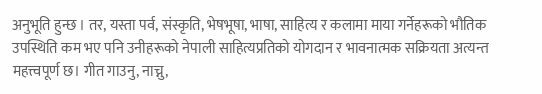अनुभूति हुन्छ । तर, यस्ता पर्व, संस्कृति, भेषभूषा, भाषा, साहित्य र कलामा माया गर्नेहरूको भौतिक उपस्थिति कम भए पनि उनीहरूको नेपाली साहित्यप्रतिको योगदान र भावनात्मक सक्रियता अत्यन्त महत्त्वपूर्ण छ। गीत गाउनु, नाच्नु,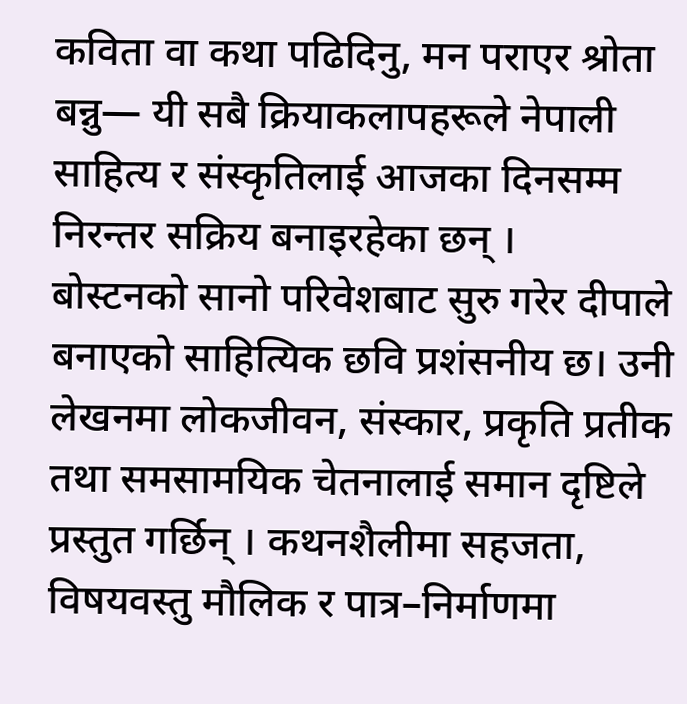कविता वा कथा पढिदिनु, मन पराएर श्रोता बन्नु— यी सबै क्रियाकलापहरूले नेपाली साहित्य र संस्कृतिलाई आजका दिनसम्म निरन्तर सक्रिय बनाइरहेका छन् ।
बोस्टनको सानो परिवेशबाट सुरु गरेर दीपाले बनाएको साहित्यिक छवि प्रशंसनीय छ। उनी लेखनमा लोकजीवन, संस्कार, प्रकृति प्रतीक तथा समसामयिक चेतनालाई समान दृष्टिले प्रस्तुत गर्छिन् । कथनशैलीमा सहजता, विषयवस्तु मौलिक र पात्र–निर्माणमा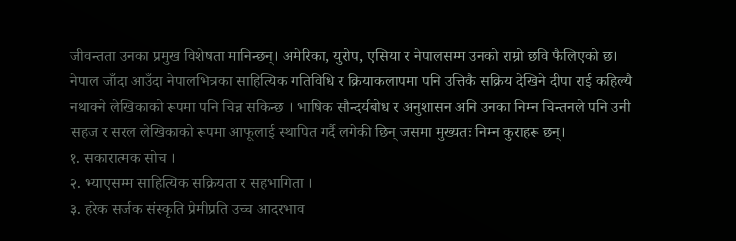जीवन्तता उनका प्रमुख विशेषता मानिन्छन्। अमेरिका, युरोप, एसिया र नेपालसम्म उनको राम्रो छवि फैलिएको छ। नेपाल जाँदा आउँदा नेपालभित्रका साहित्यिक गतिविधि र क्रियाकलापमा पनि उत्तिकै सक्रिय देखिने दीपा राई कहिल्यै नथाक्ने लेखिकाको रूपमा पनि चिन्न सकिन्छ । भाषिक सौन्दर्यबोध र अनुशासन अनि उनका निम्न चिन्तनले पनि उनी सहज र सरल लेखिकाको रूपमा आफूलाई स्थापित गर्दै लगेकी छिन् जसमा मुख्यतः निम्न कुराहरू छन्।
१. सकारात्मक सोच ।
२. भ्याएसम्म साहित्यिक सक्रियता र सहभागिता ।
३. हरेक सर्जक संस्कृति प्रेमीप्रति उच्च आदरभाव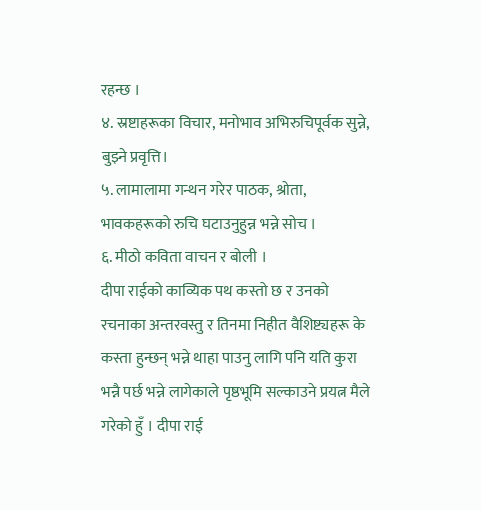रहन्छ ।
४. स्रष्टाहरूका विचार, मनोभाव अभिरुचिपूर्वक सुन्ने, बुझ्ने प्रवृत्ति।
५. लामालामा गन्थन गरेर पाठक, श्रोता, भावकहरूको रुचि घटाउनुहुन्न भन्ने सोच ।
६. मीठो कविता वाचन र बोली ।
दीपा राईको काव्यिक पथ कस्तो छ र उनको रचनाका अन्तरवस्तु र तिनमा निहीत वैशिष्ट्यहरू के कस्ता हुन्छन् भन्ने थाहा पाउनु लागि पनि यति कुरा भन्नै पर्छ भन्ने लागेकाले पृष्ठभूमि सल्काउने प्रयत्न मैले गरेको हुँ । दीपा राई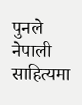पुनले नेपाली साहित्यमा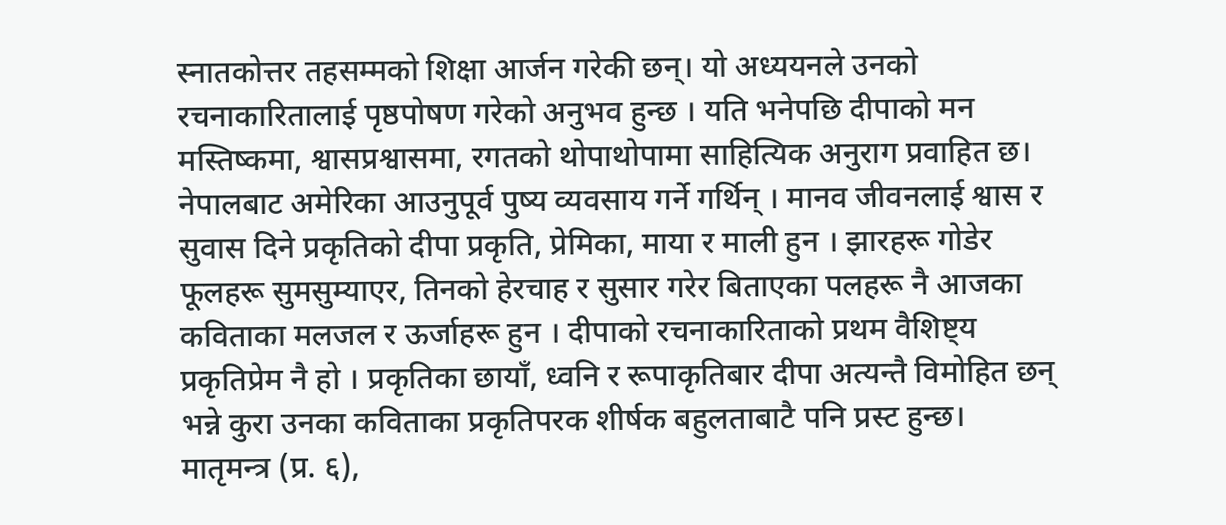स्नातकोत्तर तहसम्मको शिक्षा आर्जन गरेकी छन्। यो अध्ययनले उनको रचनाकारितालाई पृष्ठपोषण गरेको अनुभव हुन्छ । यति भनेपछि दीपाको मन मस्तिष्कमा, श्वासप्रश्वासमा, रगतको थोपाथोपामा साहित्यिक अनुराग प्रवाहित छ। नेपालबाट अमेरिका आउनुपूर्व पुष्य व्यवसाय गर्ने गर्थिन् । मानव जीवनलाई श्वास र सुवास दिने प्रकृतिको दीपा प्रकृति, प्रेमिका, माया र माली हुन । झारहरू गोडेर फूलहरू सुमसुम्याएर, तिनको हेरचाह र सुसार गरेर बिताएका पलहरू नै आजका कविताका मलजल र ऊर्जाहरू हुन । दीपाको रचनाकारिताको प्रथम वैशिष्ट्य प्रकृतिप्रेम नै हो । प्रकृतिका छायाँ, ध्वनि र रूपाकृतिबार दीपा अत्यन्तै विमोहित छन् भन्ने कुरा उनका कविताका प्रकृतिपरक शीर्षक बहुलताबाटै पनि प्रस्ट हुन्छ।
मातृमन्त्र (प्र. ६),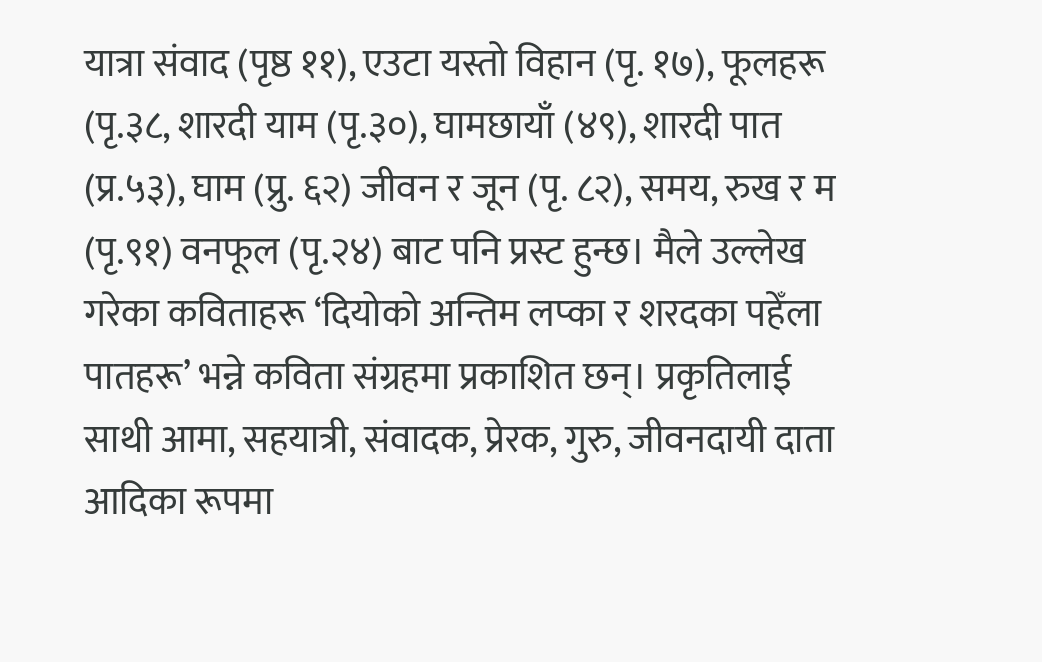यात्रा संवाद (पृष्ठ ११), एउटा यस्तो विहान (पृ. १७), फूलहरू (पृ.३८, शारदी याम (पृ.३०), घामछायाँ (४९), शारदी पात (प्र.५३), घाम (प्रु. ६२) जीवन र जून (पृ. ८२), समय, रुख र म (पृ.९१) वनफूल (पृ.२४) बाट पनि प्रस्ट हुन्छ। मैले उल्लेख गरेका कविताहरू ‘दियोको अन्तिम लप्का र शरदका पहेँला पातहरू’ भन्ने कविता संग्रहमा प्रकाशित छन्। प्रकृतिलाई साथी आमा, सहयात्री, संवादक, प्रेरक, गुरु, जीवनदायी दाता आदिका रूपमा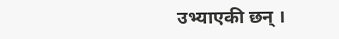उभ्याएकी छन् ।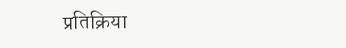प्रतिक्रिया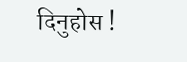दिनुहोस !